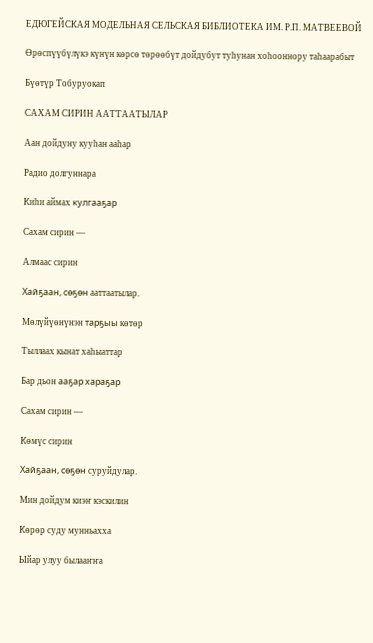ЕДЮГЕЙСКАЯ МОДЕЛЬНАЯ СЕЛЬСКАЯ БИБЛИОТЕКА ИМ. Р.П. МАТВЕЕВОЙ

Өрөспүүбүлүкэ күнүн көрсө төрөөбүт дойдубут туһунан хоһооннору таһаарабыт

Бүөтүр Тобуруокап

САХАМ СИРИН ААТТААТЫЛАР

Аан дойдуну кууһан ааһар

Радио долгуннара

Киһи аймах кулгааҕар

Сахам сирин —

Алмаас сирин

Хайҕаан, сөҕөн ааттаатылар.

Мөлүйүөнүнэн тарҕыы көтөр

Тыллаах кынат хаһыаттар

Бар дьон ааҕар хараҕар

Сахам сирин —

Көмүс сирин

Хайҕаан, сөҕөн суруйдулар.

Мин дойдум киэҥ кэскилин

Көрөр суду мунньахха

Ыйар улуу былааҥҥа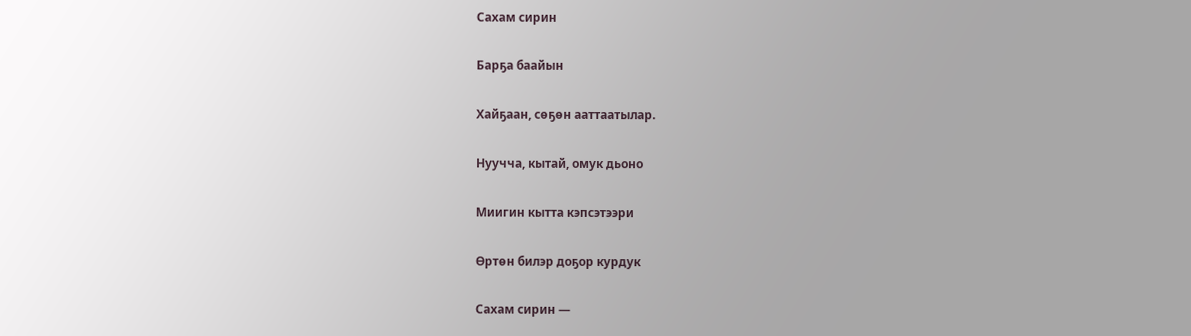Сахам сирин

Барҕа баайын

Хайҕаан, сөҕөн ааттаатылар.

Нуучча, кытай, омук дьоно

Миигин кытта кэпсэтээри

Өртөн билэр доҕор курдук

Сахам сирин —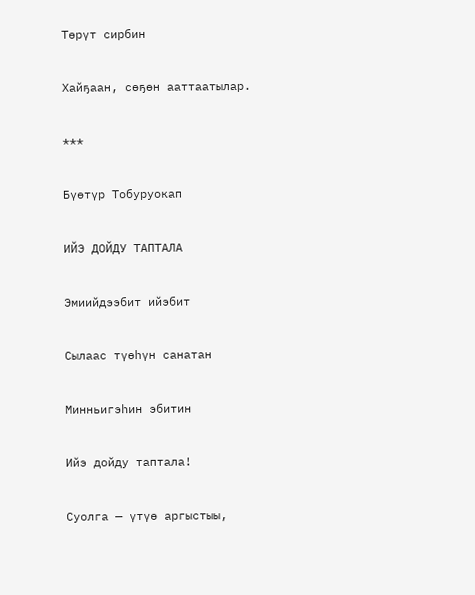Төрүт сирбин

Хайҕаан, сөҕөн ааттаатылар.

***

Бүөтүр Тобуруокап

ИЙЭ ДОЙДУ ТАПТАЛА

Эмиийдээбит ийэбит

Сылаас түөһүн санатан

Минньигэһин эбитин

Ийэ дойду таптала!

Суолга — үтүө аргыстыы,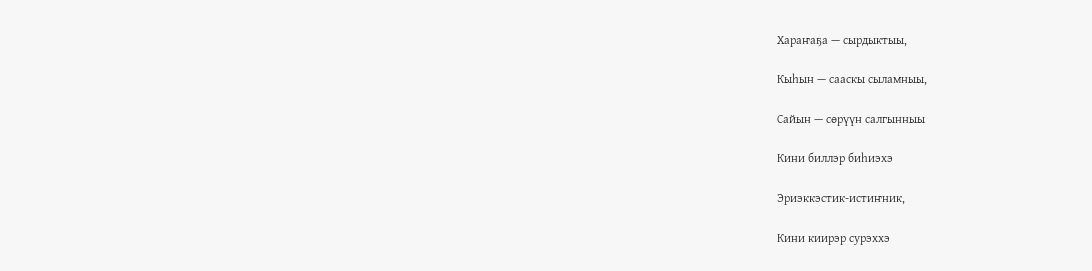Хараҥаҕа — сырдыктыы,

Кыһын — сааскы сыламныы,

Сайын — сөрүүн салгынныы

Кини биллэр биһиэхэ

Эриэккэстик-истиҥник,

Кини киирэр сурэххэ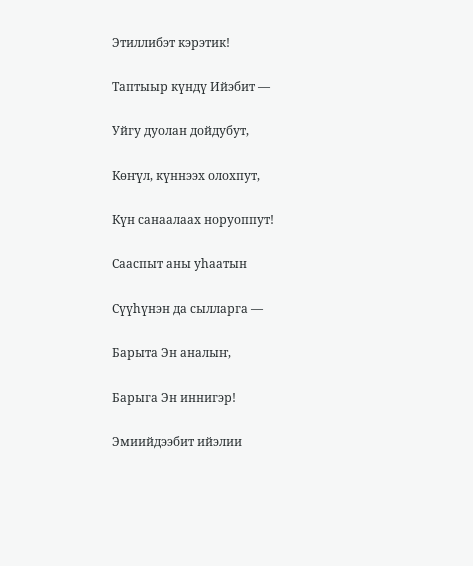Этиллибэт кэрэтик!

Таптыыр күндү Ийэбит —

Уйгу дуолан дойдубут,

Көҥүл, күннээх олохпут,

Күн санаалаах норуоппут!

Сааспыт аны уһаатын

Сүүһүнэн да сылларга —

Барыта Эн аналыҥ,

Барыга Эн иннигэр!

Эмиийдээбит ийэлии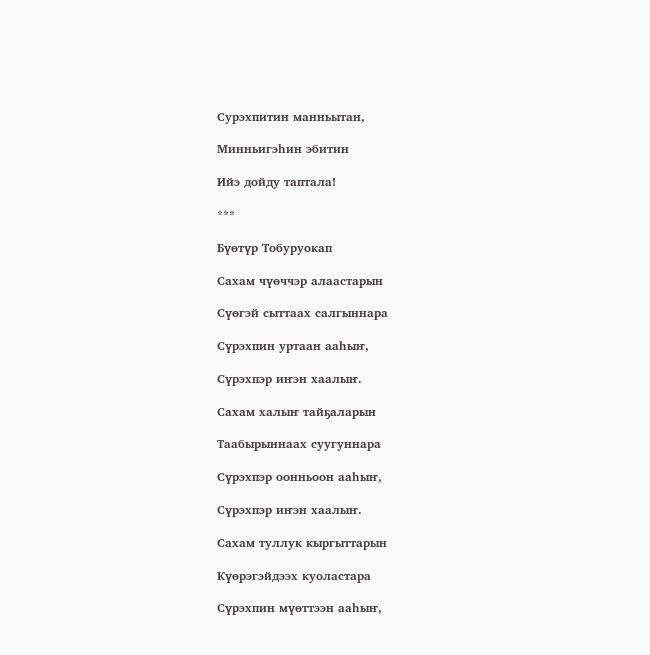Сурэхпитин манньытан,

Минньигэһин эбитин

Ийэ дойду таптала!

***

Бүөтүр Тобуруокап

Сахам чүөччэр алаастарын

Сүөгэй сыттаах салгыннара

Сүрэхпин уртаан ааһыҥ,

Сүрэхпэр иҥэн хаалыҥ.

Сахам халыҥ тайҕаларын

Таабырыннаах суугуннара

Сүрэхпэр оонньоон ааһыҥ,

Сүрэхпэр иҥэн хаалыҥ.

Сахам туллук кыргыттарын

Күөрэгэйдээх куоластара

Сүрэхпин мүөттээн ааһыҥ,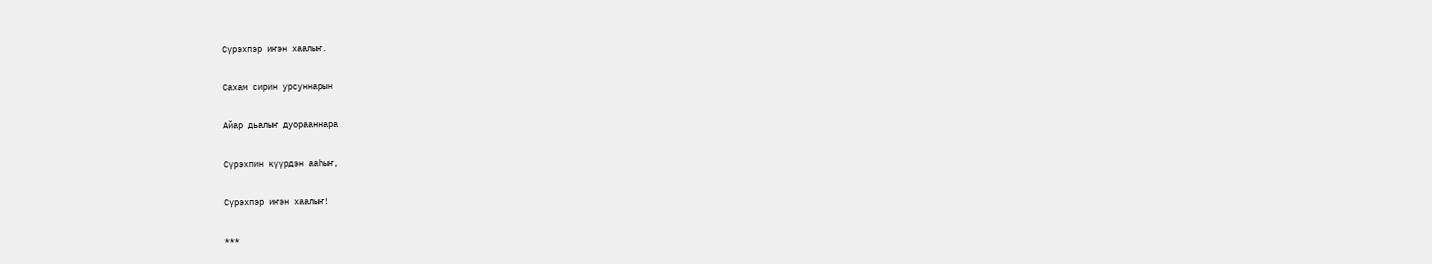Сүрэхпэр иҥэн хаалыҥ.

Сахам сирин урсуннарын

Айар дьалыҥ дуорааннара

Сүрэхпин күүрдэн ааһыҥ,

Сүрэхпэр иҥэн хаалыҥ!

***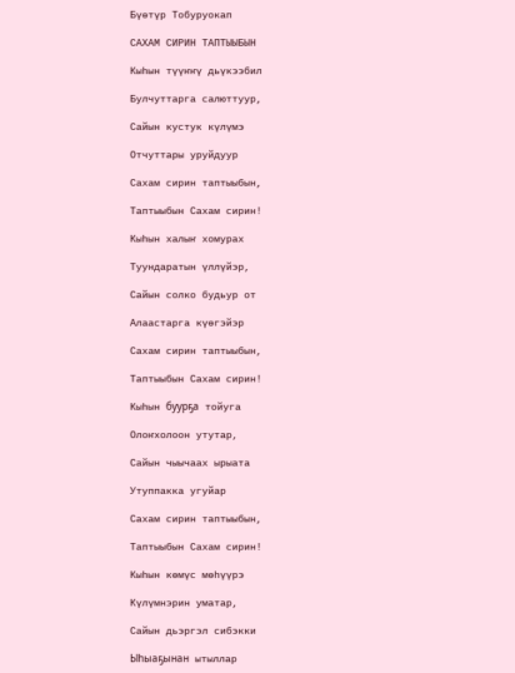Бүөтүр Тобуруокап

САХАМ СИРИН ТАПТЫЫБЫН

Кыһын түүҥҥү дьүкээбил

Булчуттарга салюттуур,

Сайын кустук күлүмэ

Отчуттары уруйдуур

Сахам сирин таптыыбын,

Таптыыбын Сахам сирин!

Кыһын халыҥ хомурах

Туундаратын үллүйэр,

Сайын солко будьур от

Алаастарга күөгэйэр

Сахам сирин таптыыбын,

Таптыыбын Сахам сирин!

Кыһын буурҕа тойуга

Олоҥхолоон утутар,

Сайын чыычаах ырыата

Утуппакка угуйар

Сахам сирин таптыыбын,

Таптыыбын Сахам сирин!

Кыһын көмүс мөһүүрэ

Күлүмнэрин уматар,

Сайын дьэргэл сибэкки

Ыһыаҕынан ытыллар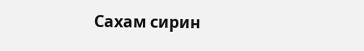Сахам сирин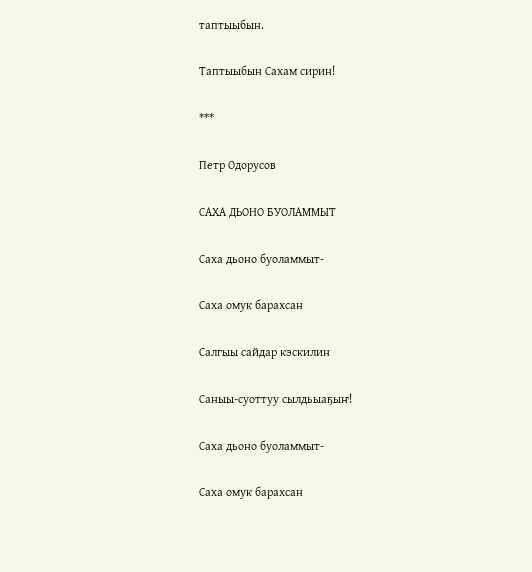таптыыбын.

Таптыыбын Сахам сирин!

***

Петр Одорусов

САХА ДЬОНО БУОЛАММЫТ

Саха дьоно буоламмыт-

Саха омук барахсан

Салгыы сайдар кэскилин

Саныы-суоттуу сылдьыаҕыҥ!

Саха дьоно буоламмыт-

Саха омук барахсан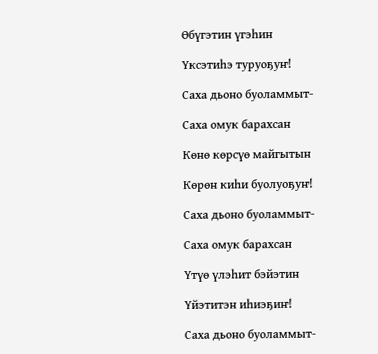Өбүгэтин үгэһин

Үксэтиһэ туруоҕуҥ!

Саха дьоно буоламмыт-

Саха омук барахсан

Көнө көрсүө майгытын

Көрөн киһи буолуоҕуҥ!

Саха дьоно буоламмыт-

Саха омук барахсан

Үтүө үлэһит бэйэтин

Үйэтитэн иһиэҕиҥ!

Саха дьоно буоламмыт-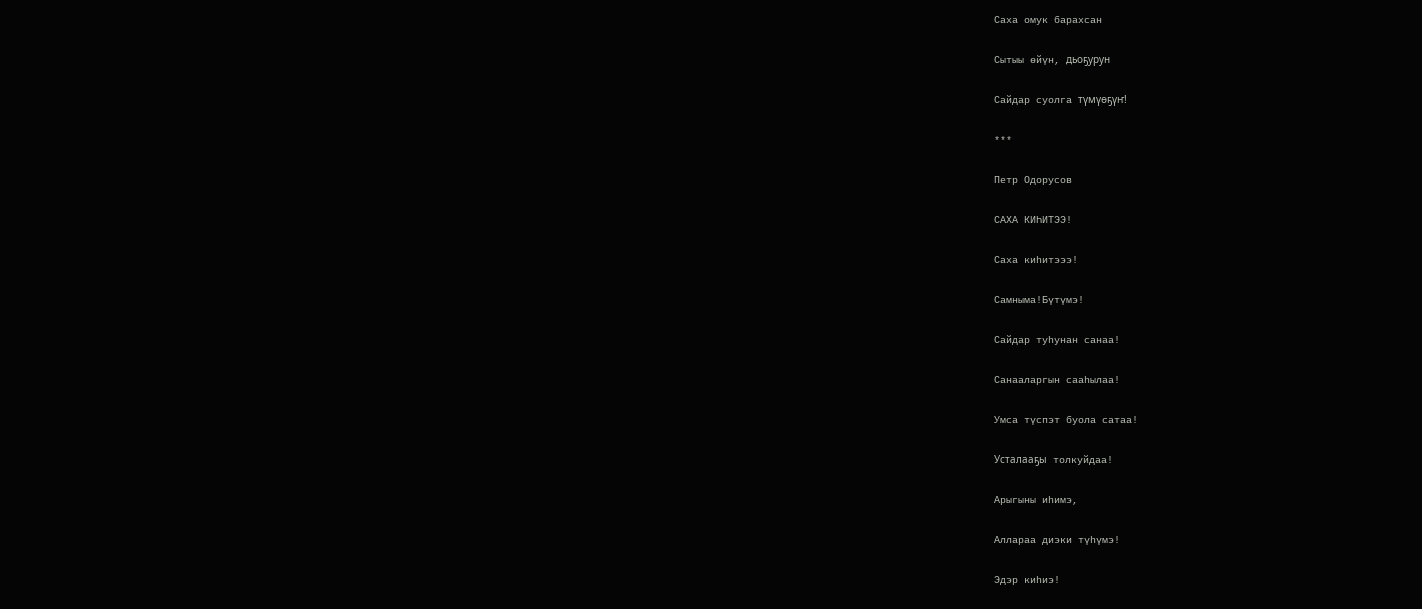Саха омук барахсан

Сытыы өйүн, дьоҕурун

Сайдар суолга түмүөҕүҥ!

***

Петр Одорусов

САХА КИҺИТЭЭ!

Саха киһитэээ!

Самныма!Бүтүмэ!

Сайдар туһунан санаа!

Санааларгын сааһылаа!

Умса түспэт буола сатаа!

Усталааҕы толкуйдаа!

Арыгыны иһимэ,

Аллараа диэки түһүмэ!

Эдэр киһиэ!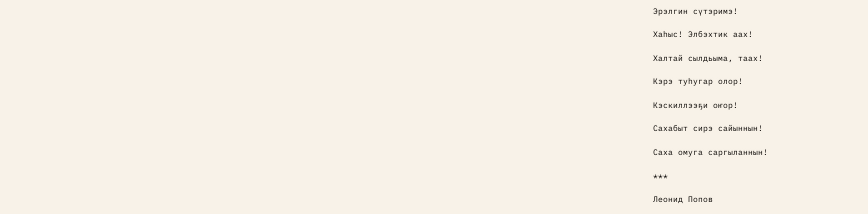Эрэлгин сүтэримэ!

Хаһыс! Элбэхтик аах!

Халтай сылдьыма, таах!

Кэрэ туһугар олор!

Кэскиллээҕи оҥор!

Сахабыт сирэ сайыннын!

Саха омуга саргыланнын!

***

Леонид Попов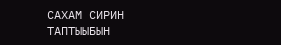САХАМ СИРИН ТАПТЫЫБЫН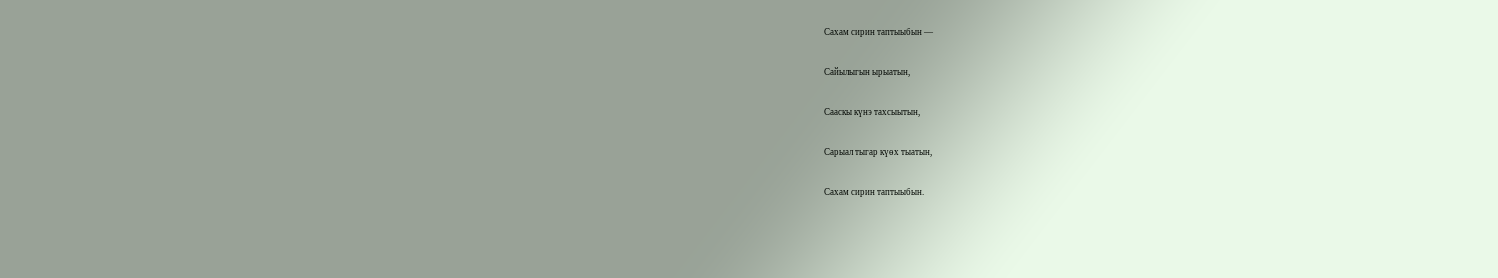Сахам сирин таптыыбын —

Сайылыгын ырыатын,

Сааскы күнэ тахсыытын,

Сарыал тыгар күөх тыатын,

Сахам сирин таптыыбын.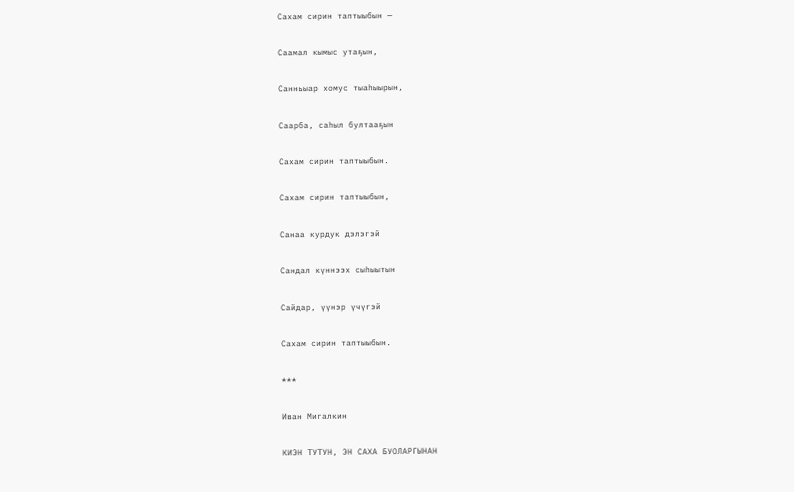Сахам сирин таптыыбын —

Саамал кымыс утаҕын,

Санньыар хомус тыаһыырын,

Саарба, саһыл бултааҕын

Сахам сирин таптыыбын.

Сахам сирин таптыыбын,

Санаа курдук дэлэгэй

Сандал күннээх сыһыытын

Сайдар, үүнэр үчүгэй

Сахам сирин таптыыбын.

***

Иван Мигалкин

КИЭН ТУТУН, ЭН САХА БУОЛАРГЫНАН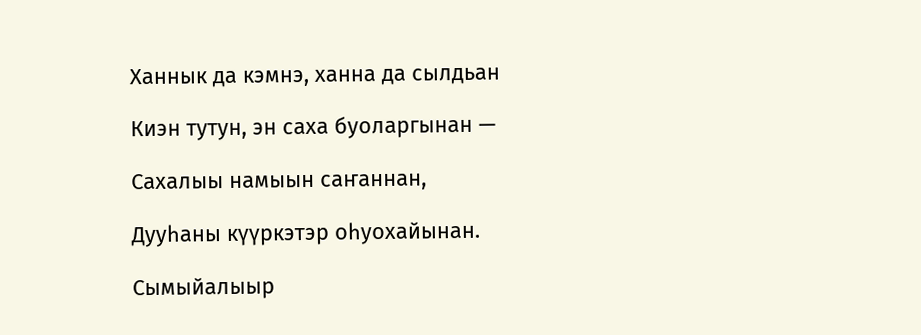Ханнык да кэмнэ, ханна да сылдьан

Киэн тутун, эн саха буоларгынан —

Сахалыы намыын саҥаннан,

Дууһаны күүркэтэр оһуохайынан.

Сымыйалыыр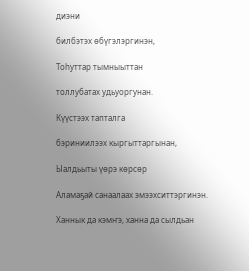диэни

билбэтэх өбүгэлэргинэн,

Тоһуттар тымныыттан

толлубатах удьуоргунан.

Күүстээх тапталга

бэриниилээх кыргыттаргынан,

Ыалдьыты үөрэ көрсөр

Аламаҕай санаалаах эмээхситтэргинэн.

Ханнык да кэмҥэ, ханна да сылдьан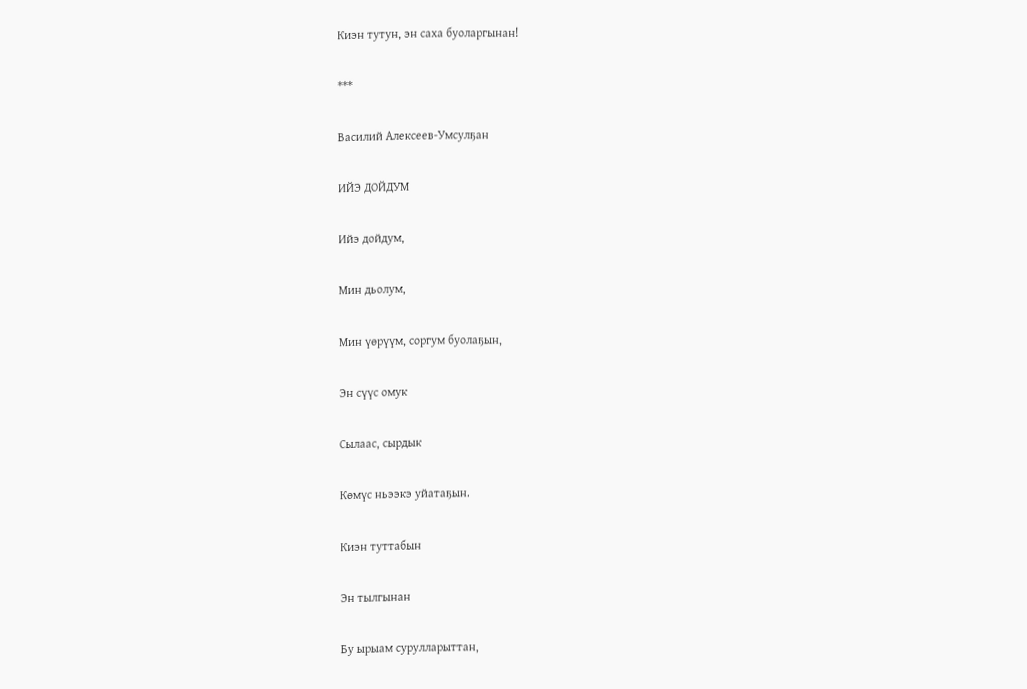Киэн тутун, эн саха буоларгынан!

***

Василий Алексеев-Умсулҕан

ИЙЭ ДОЙДУМ

Ийэ дойдум,

Мин дьолум,

Мин үөрүүм, соргум буолаҕын,

Эн сүүс омук

Сылаас, сырдык

Көмүс ньээкэ уйатаҕын.

Киэн туттабын

Эн тылгынан

Бу ырыам сурулларыттан,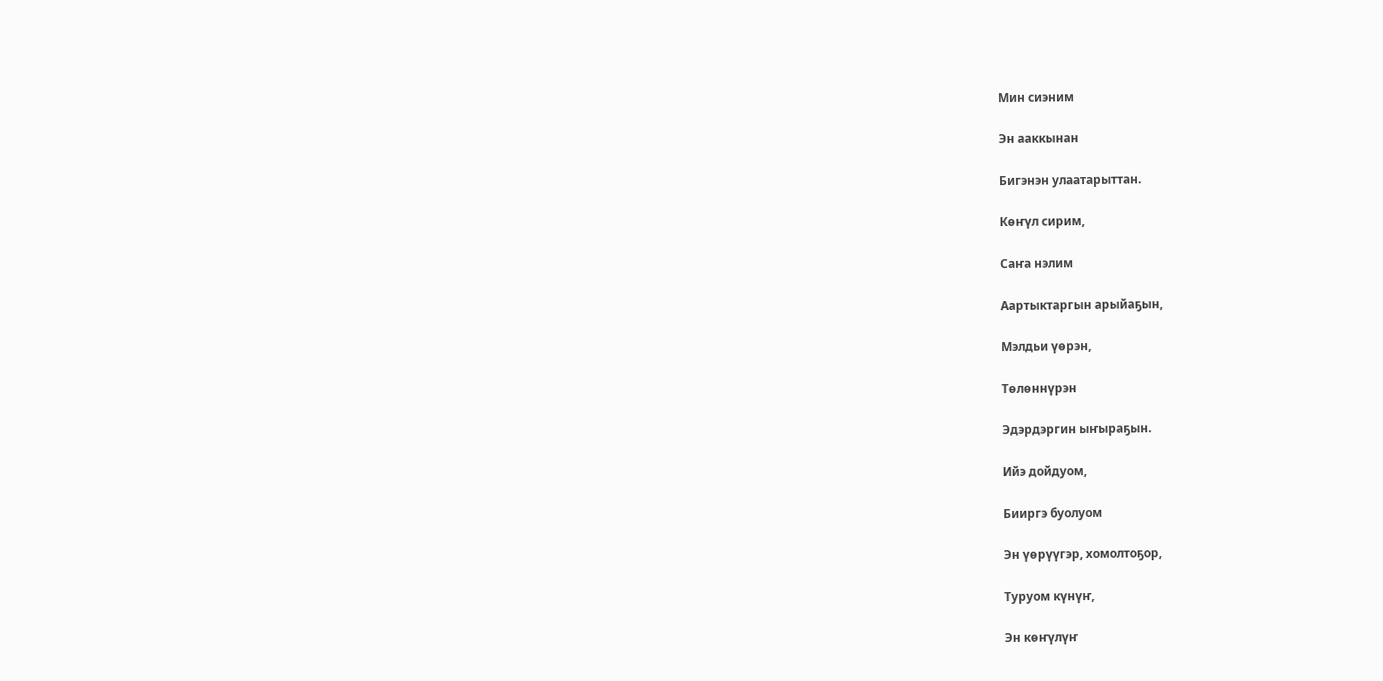Мин сиэним

Эн ааккынан

Бигэнэн улаатарыттан.

Көҥүл сирим,

Саҥа нэлим

Аартыктаргын арыйаҕын,

Мэлдьи үөрэн,

Төлөннүрэн

Эдэрдэргин ыҥыраҕын.

Ийэ дойдуом,

Бииргэ буолуом

Эн үөрүүгэр, хомолтоҕор,

Туруом күнүҥ,

Эн көҥүлүҥ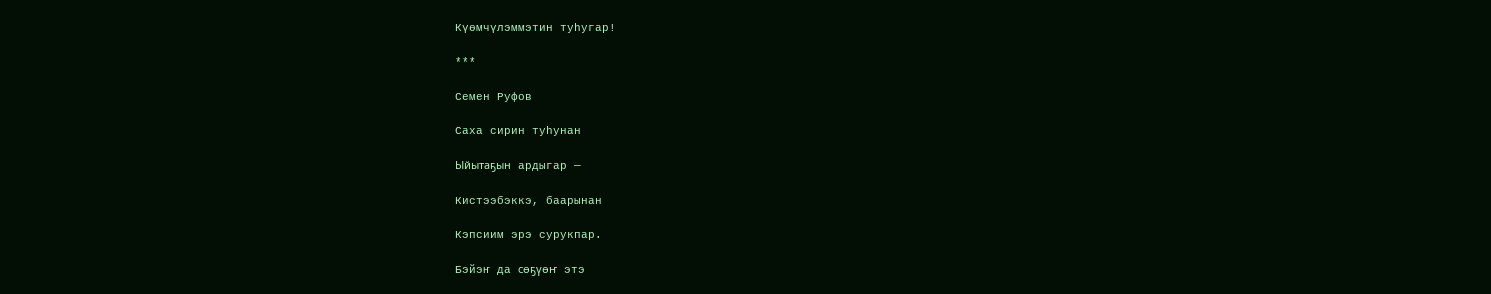Күөмчүлэммэтин туһугар!

***

Семен Руфов

Саха сирин туһунан

Ыйытаҕын ардыгар —

Кистээбэккэ, баарынан

Кэпсиим эрэ сурукпар.

Бэйэҥ да сөҕүөҥ этэ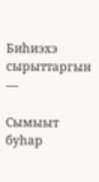Биһиэхэ сырыттаргын —

Сымыыт буһар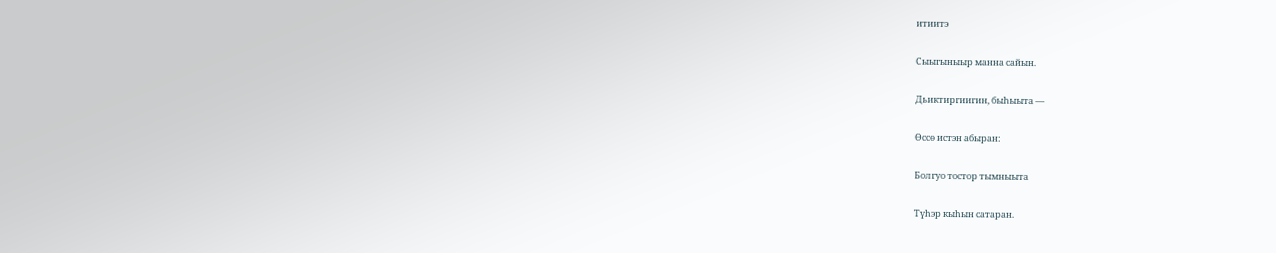итиитэ

Сыыгыныыр манна сайын.

Дьиктиргиигин, быһыыта —

Өссө истэн абыран:

Болгуо тостор тымныыта

Түһэр кыһын сатаран.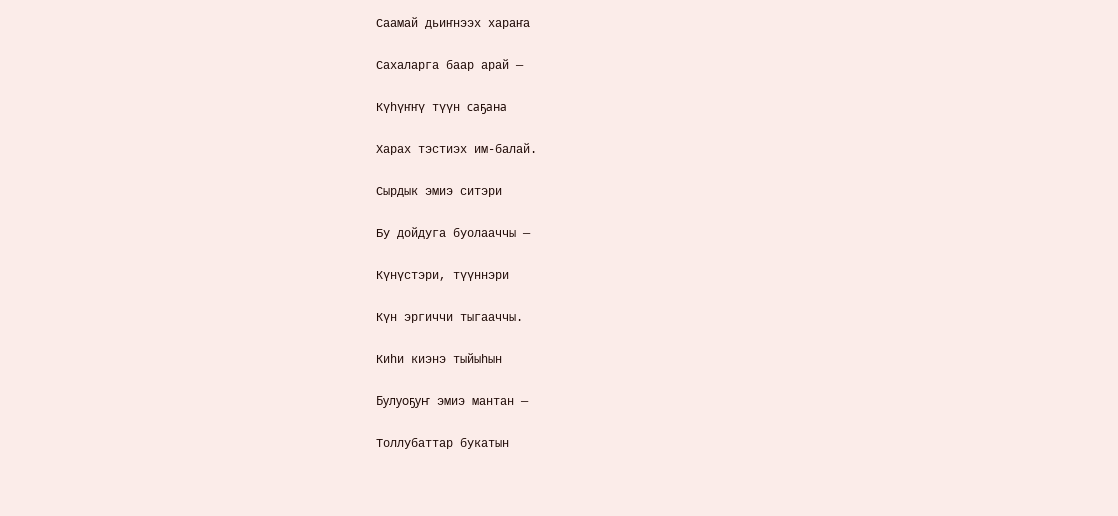Саамай дьиҥнээх хараҥа

Сахаларга баар арай —

Күһүҥҥү түүн саҕана

Харах тэстиэх им-балай.

Сырдык эмиэ ситэри

Бу дойдуга буолааччы —

Күнүстэри, түүннэри

Күн эргиччи тыгааччы.

Киһи киэнэ тыйыһын

Булуоҕуҥ эмиэ мантан —

Толлубаттар букатын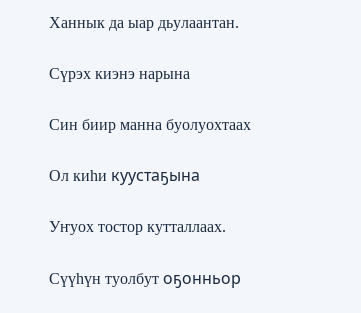Ханнык да ыар дьулаантан.

Сүрэх киэнэ нарына

Син биир манна буолуохтаах

Ол киһи куустаҕына

Уҥуох тостор кутталлаах.

Сүүһүн туолбут оҕонньор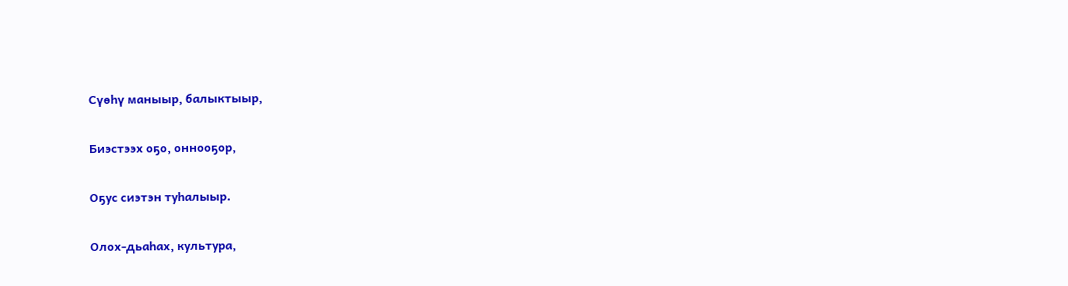Сүөһү маныыр, балыктыыр,

Биэстээх оҕо, оннооҕор,

Оҕус сиэтэн туһалыыр.

Олох-дьаһах, культура,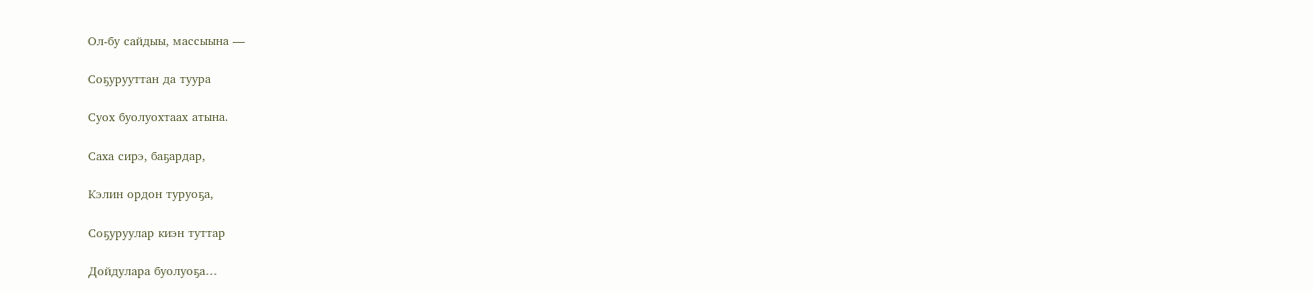Ол-бу сайдыы, массыына —

Соҕурууттан да туура

Суох буолуохтаах атына.

Саха сирэ, баҕардар,

Кэлин ордон туруоҕа,

Соҕуруулар киэн туттар

Дойдулара буолуоҕа…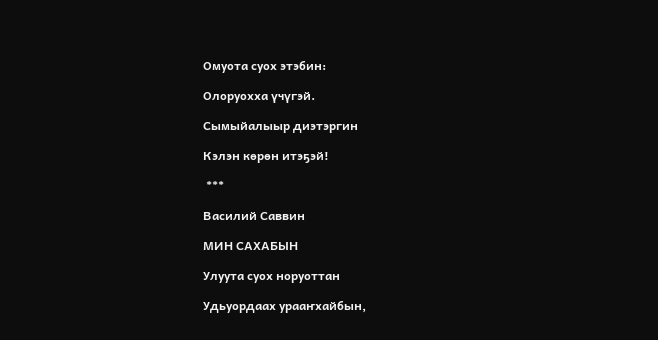Омуота суох этэбин:

Олоруохха үчүгэй.

Сымыйалыыр диэтэргин

Кэлэн көрөн итэҕэй!

 ***

Василий Саввин

МИН САХАБЫН

Улуута суох норуоттан

Удьуордаах урааҥхайбын,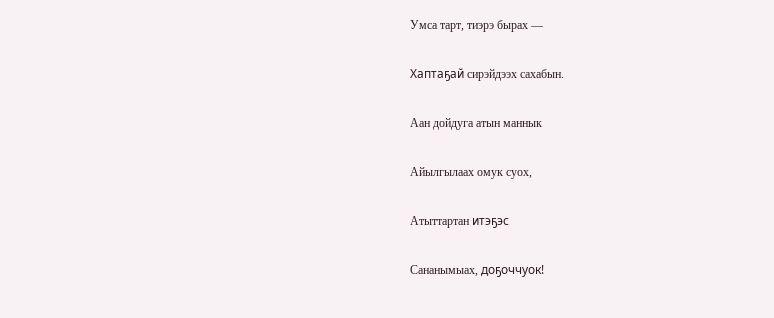Умса тарт, тиэрэ бырах —

Хаптаҕай сирэйдээх сахабын.

Аан дойдуга атын маннык

Айылгылаах омук суох,

Атыттартан итэҕэс

Сананымыах, доҕоччуок!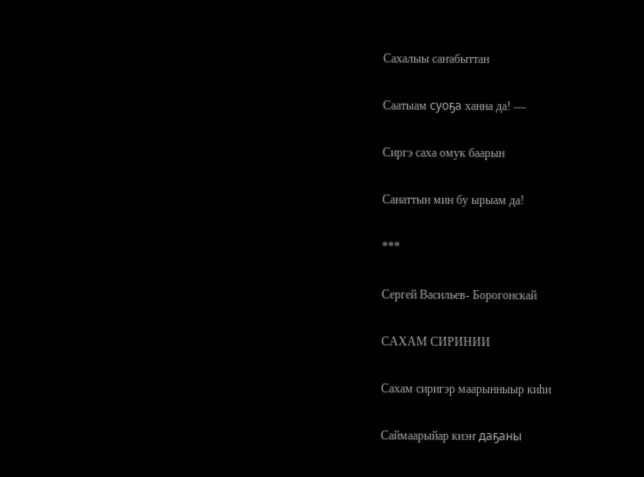Сахалыы саҥабыттан

Саатыам суоҕа ханна да! —

Сиргэ саха омук баарын

Санаттын мин бу ырыам да!

***

Сергей Васильев- Борогонскай

САХАМ СИРИНИИ

Сахам сиригэр маарынныыр киһи

Саймаарыйар киэҥ даҕаны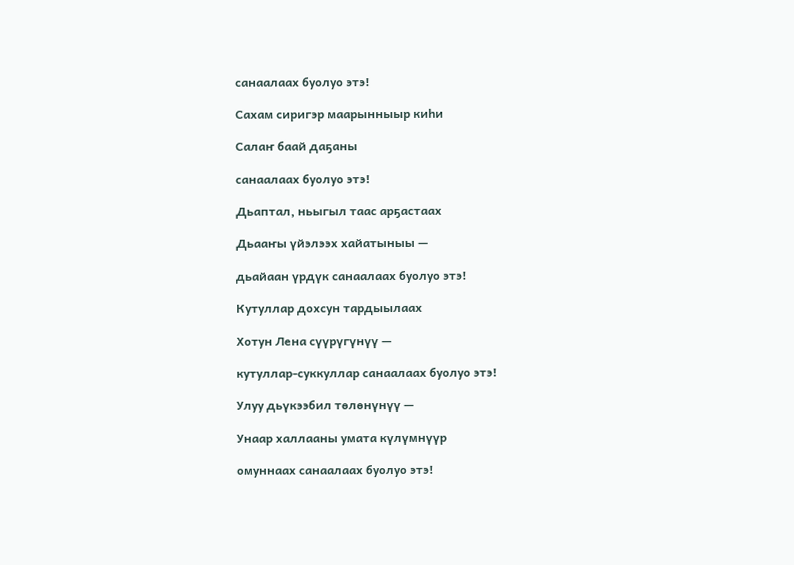санаалаах буолуо этэ!

Сахам сиригэр маарынныыр киһи

Салаҥ баай даҕаны

санаалаах буолуо этэ!

Дьаптал, ньыгыл таас арҕастаах

Дьааҥы үйэлээх хайатыныы —

дьайаан үрдүк санаалаах буолуо этэ!

Кутуллар дохсун тардыылаах

Хотун Лена сүүрүгүнүү —

кутуллар-суккуллар санаалаах буолуо этэ!

Улуу дьүкээбил төлөнүнүү —

Унаар халлааны умата күлүмнүүр

омуннаах санаалаах буолуо этэ!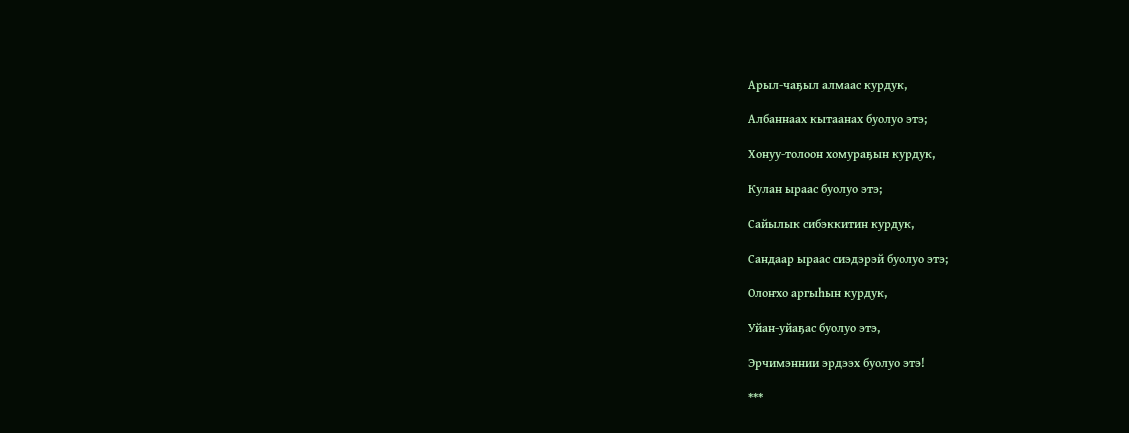Арыл-чаҕыл алмаас курдук,

Албаннаах кытаанах буолуо этэ;

Хонуу-толоон хомураҕын курдук,

Кулан ыраас буолуо этэ;

Сайылык сибэккитин курдук,

Сандаар ыраас сиэдэрэй буолуо этэ;

Олоҥхо аргыһын курдук,

Уйан-уйаҕас буолуо этэ,

Эрчимэннии эрдээх буолуо этэ!

***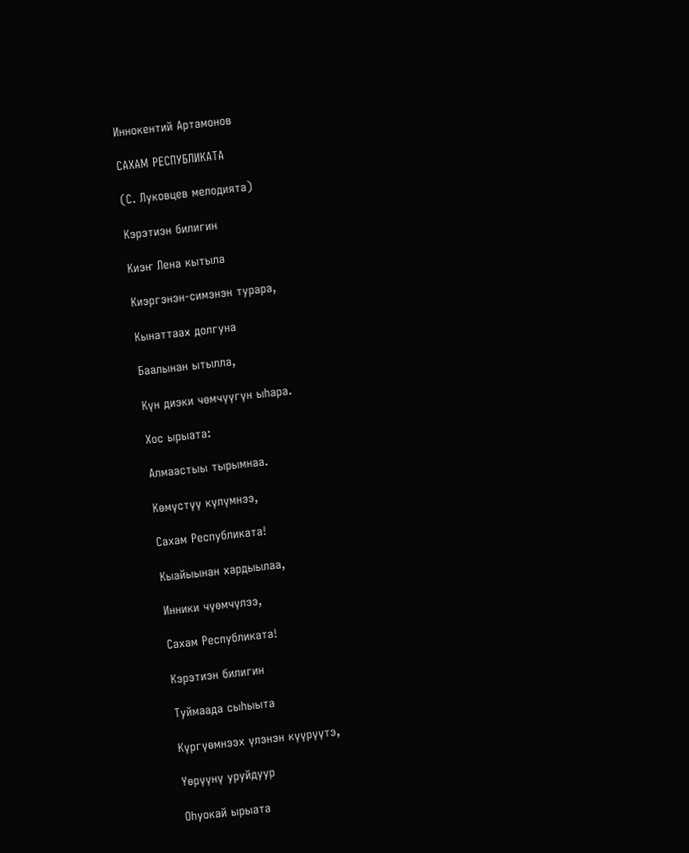Иннокентий Артамонов

САХАМ РЕСПУБЛИКАТА

(С. Луковцев мелодията)

Кэрэтиэн билигин

Киэҥ Лена кытыла

Киэргэнэн-симэнэн турара,

Кынаттаах долгуна

Баалынан ытылла,

Күн диэки чөмчүүгүн ыһара.

Хос ырыата:

Алмаастыы тырымнаа.

Көмүстүү күлүмнээ,

Сахам Республиката!

Кыайыынан хардыылаа,

Инники чүөмчүлээ,

Сахам Республиката!

Кэрэтиэн билигин

Туймаада сыһыыта

Күргүөмнээх үлэнэн күүрүүтэ,

Үөрүүнү уруйдуур

Оһуокай ырыата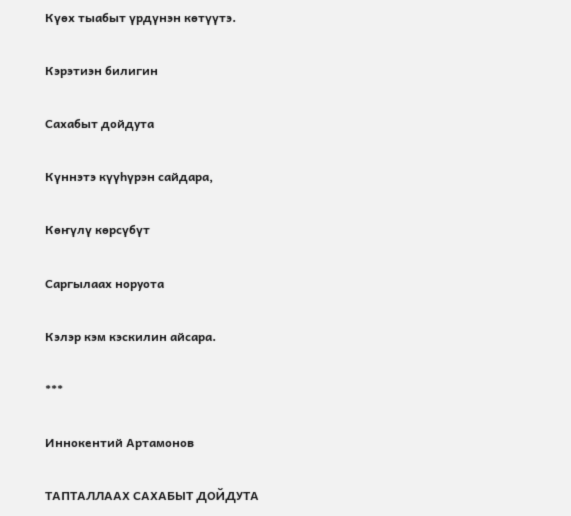Күөх тыабыт үрдүнэн көтүүтэ.

Кэрэтиэн билигин

Сахабыт дойдута

Күннэтэ күүһүрэн сайдара,

Көҥүлү көрсүбүт

Саргылаах норуота

Кэлэр кэм кэскилин айсара.

***

Иннокентий Артамонов

ТАПТАЛЛААХ САХАБЫТ ДОЙДУТА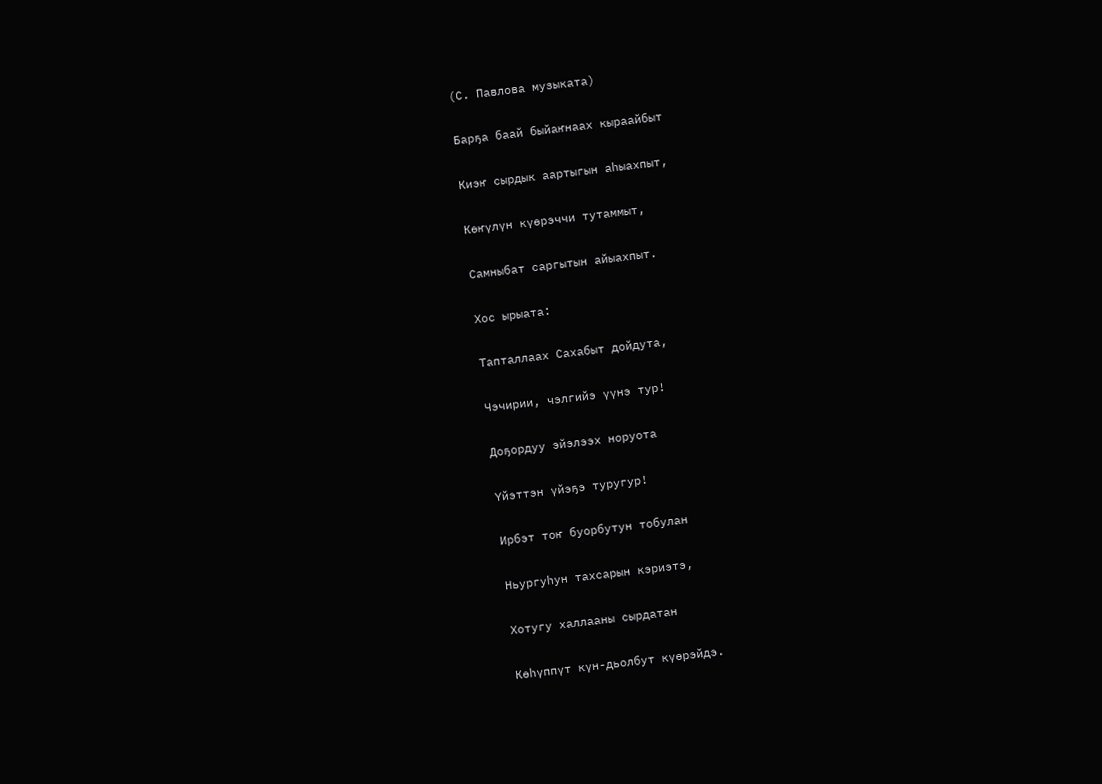(С. Павлова музыката)

Барҕа баай быйаҥнаах кыраайбыт

Киэҥ сырдык аартыгын аһыахпыт,

Көҥүлүн күөрэччи тутаммыт,

Самныбат саргытын айыахпыт.

Хос ырыата:

Тапталлаах Сахабыт дойдута,

Чэчирии, чэлгийэ үүнэ тур!

Доҕордуу эйэлээх норуота

Үйэттэн үйэҕэ туругур!

Ирбэт тоҥ буорбутун тобулан

Ньургуһун тахсарын кэриэтэ,

Хотугу халлааны сырдатан

Көһүппүт күн-дьолбут күөрэйдэ.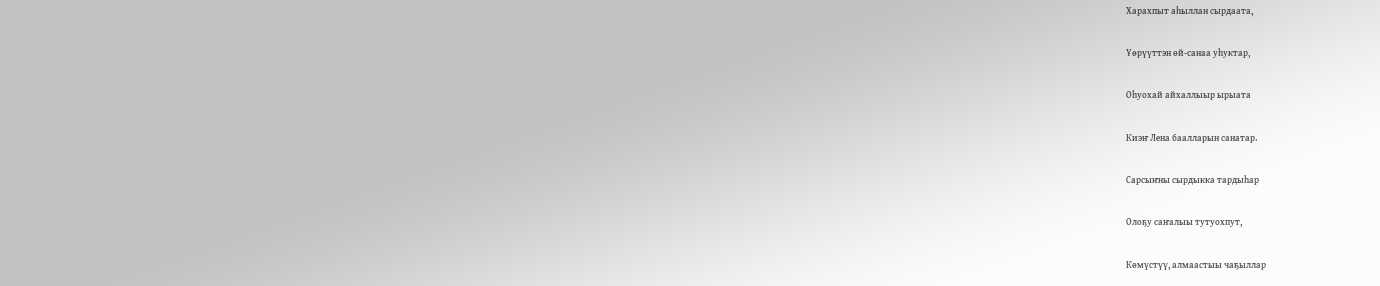Харахпыт аһыллан сырдаата,

Үөрүүттэн өй-санаа уһуктар,

Оһуохай айхаллыыр ырыата

Киэҥ Лена баалларын санатар.

Сарсыҥны сырдыкка тардыһар

Олоҕу саҥалыы тутуохпут,

Көмүстүү, алмаастыы чаҕыллар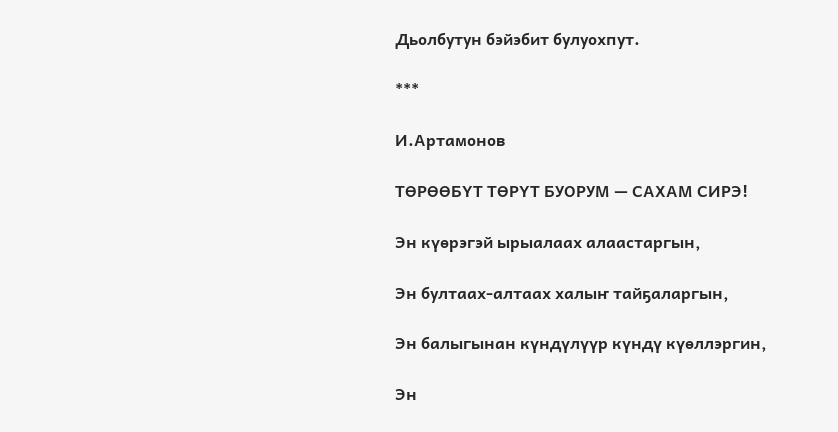Дьолбутун бэйэбит булуохпут.

***

И.Артамонов

ТӨРӨӨБҮТ ТӨРҮТ БУОРУМ — САХАМ СИРЭ!

Эн күөрэгэй ырыалаах алаастаргын,

Эн бултаах-алтаах халыҥ тайҕаларгын,

Эн балыгынан күндүлүүр күндү күөллэргин,

Эн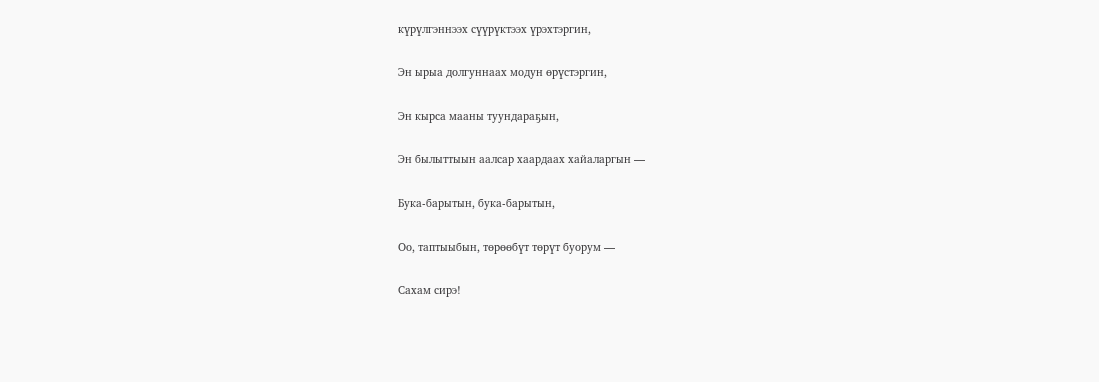күрүлгэннээх сүүрүктээх үрэхтэргин,

Эн ырыа долгуннаах модун өрүстэргин,

Эн кырса мааны туундараҕын,

Эн былыттыын аалсар хаардаах хайаларгын —

Бука-барытын, бука-барытын,

Оо, таптыыбын, төрөөбүт төрүт буорум —

Сахам сирэ!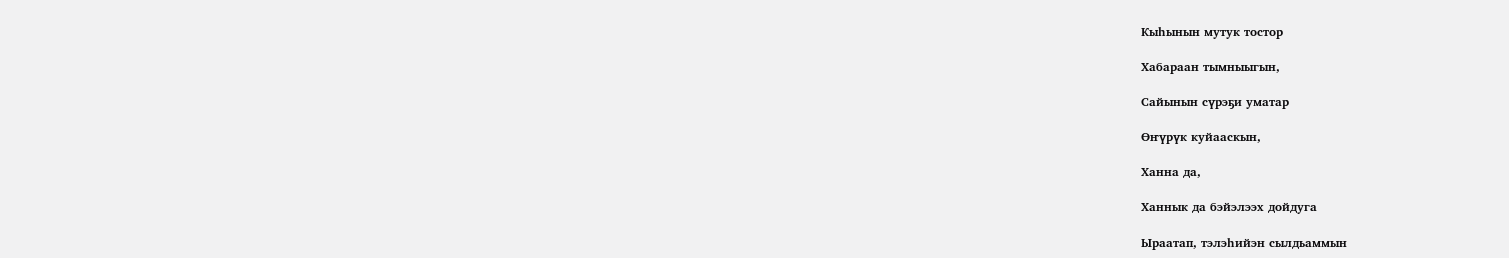Кыһынын мутук тостор

Хабараан тымныыгын,

Сайынын сүрэҕи уматар

Өҥүрүк куйааскын,

Ханна да,

Ханнык да бэйэлээх дойдуга

Ыраатап, тэлэһийэн сылдьаммын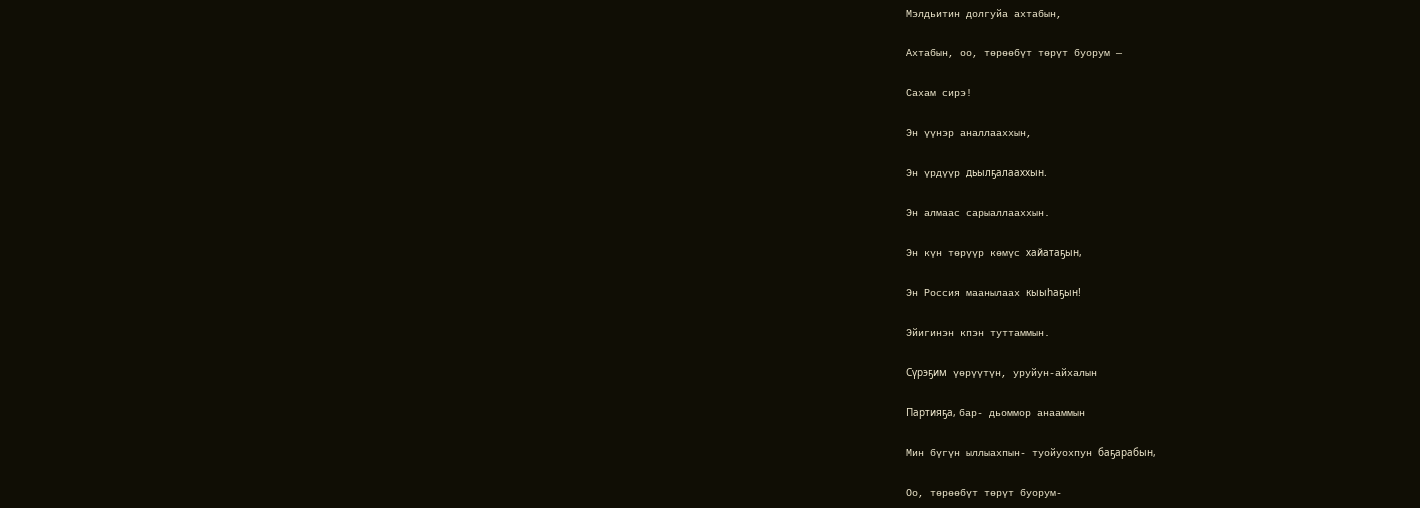Мэлдьитин долгуйа ахтабын,

Ахтабын, оо, төрөөбүт төрүт буорум —

Сахам сирэ!

Эн үүнэр аналлааххын,

Эн үрдүүр дьылҕалааххын.

Эн алмаас сарыаллааххын.

Эн күн төрүүр көмүс хайатаҕын,

Эн Россия маанылаах кыыһаҕын!

Эйигинэн кпэн туттаммын.

Сүрэҕим үөрүүтүн, уруйун-айхалын

Партияҕа, бар- дьоммор анааммын

Мин бүгүн ыллыахпын- туойуохпун баҕарабын,

Оо, төрөөбүт төрүт буорум-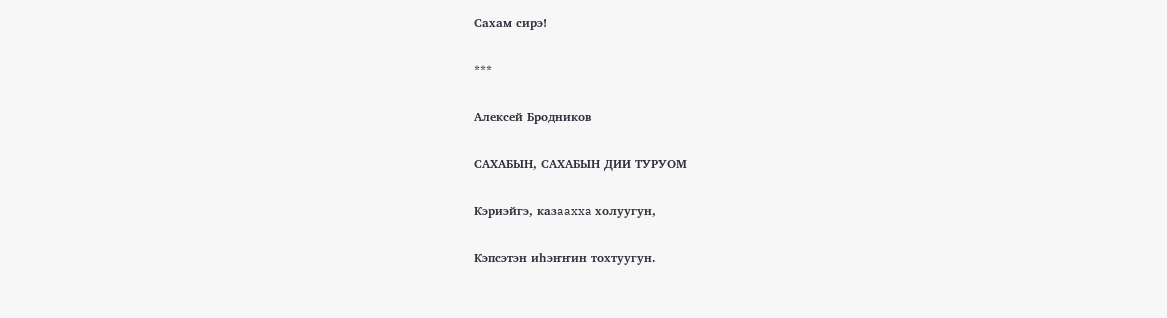Сахам сирэ!

***

Алексей Бродников

САХАБЫН, САХАБЫН ДИИ ТУРУОМ

Кэриэйгэ, кaзaaxxa холуугун,

Кэпсэтэн иһэҥҥин тохтуугун.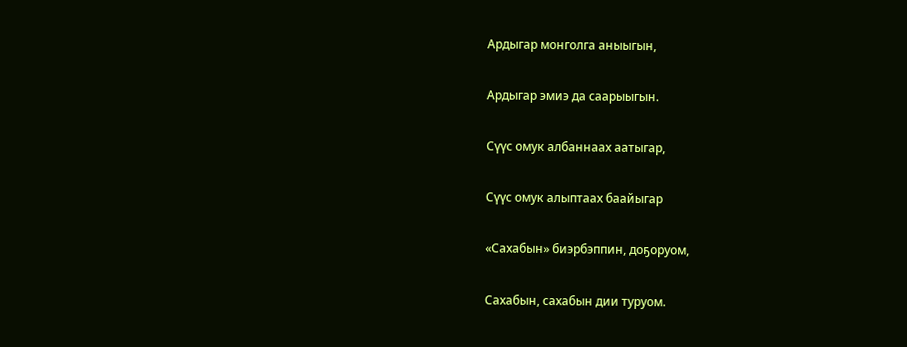Ардыгар монголга аныыгын,

Ардыгар эмиэ да саарыыгын.

Сүүс омук албаннаах аатыгар,

Сүүс омук алыптаах баайыгар

«Сахабын» биэрбэппин, доҕоруом,

Сахабын, сахабын дии туруом.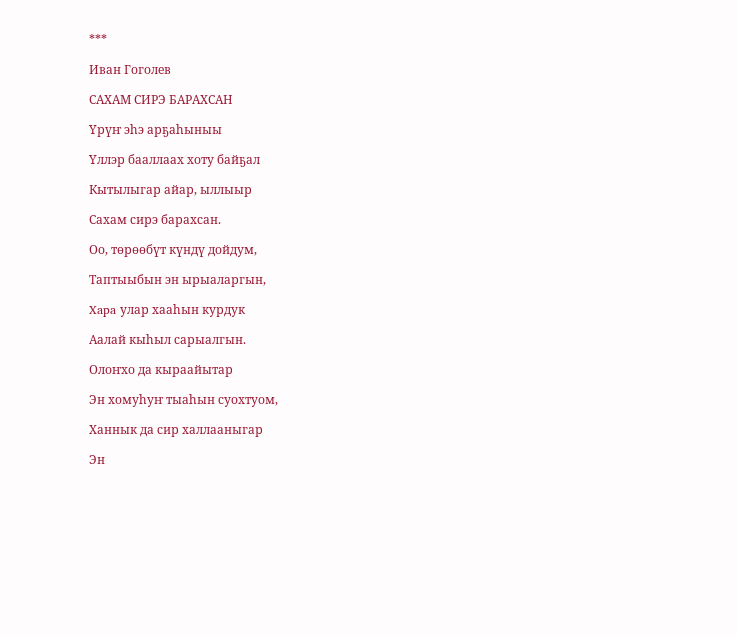***

Иван Гоголев

САХАМ СИРЭ БАРАХСАН

Үрүҥ эһэ арҕаһыныы

Үллэр бааллаах хоту байҕал

Кытылыгар айар, ыллыыр

Сахам сирэ барахсан.

Оо, төрөөбүт күндү дойдум,

Таптыыбын эн ырыаларгын,

Xapa улар хааһын курдук

Аалай кыһыл сарыалгын.

Олоҥхо да кыраайытар

Эн хомуһуҥ тыаһын суохтуом,

Ханнык да сир халлааныгар

Эн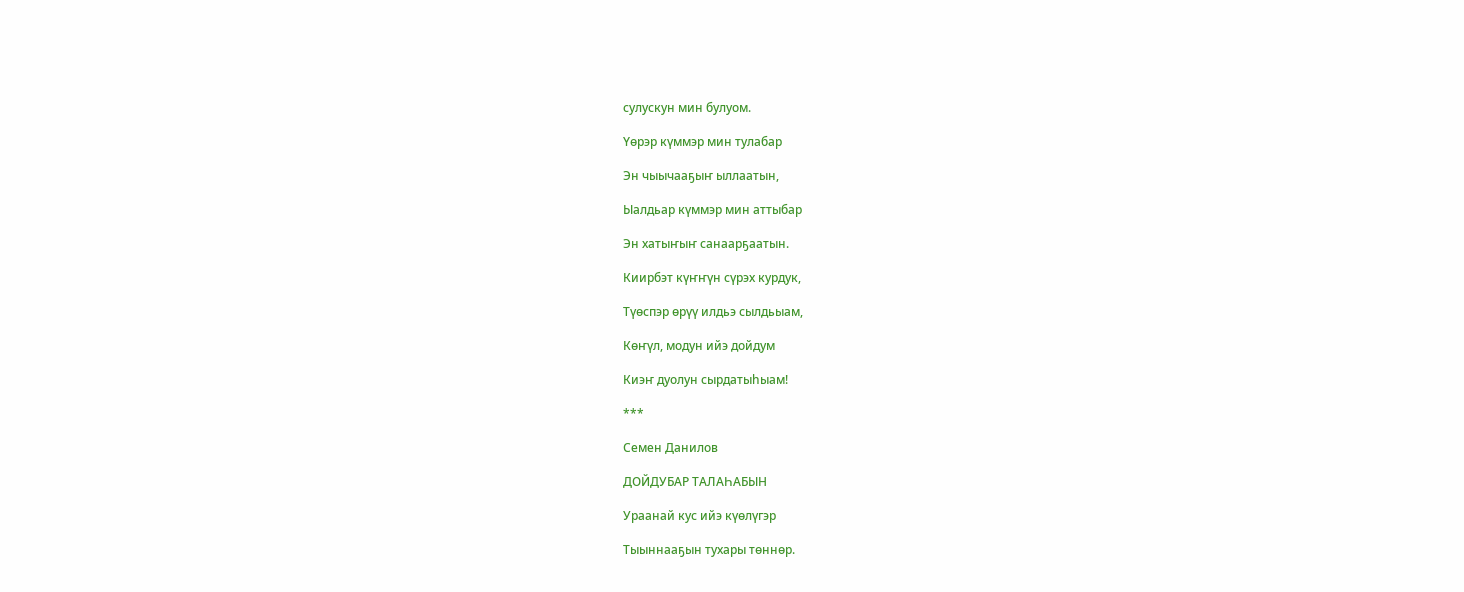сулускун мин булуом.

Үөрэр күммэр мин тулабар

Эн чыычааҕыҥ ыллаатын,

Ыалдьар күммэр мин аттыбар

Эн хатыҥыҥ санаарҕаатын.

Киирбэт күҥҥүн сүрэх курдук,

Түөспэр өрүү илдьэ сылдьыам,

Көҥүл, модун ийэ дойдум

Киэҥ дуолун сырдатыһыам!

***

Семен Данилов

ДОЙДУБАР ТАЛАҺАБЫН

Ураанай кус ийэ күөлүгэр

Тыыннааҕын тухары төннөр.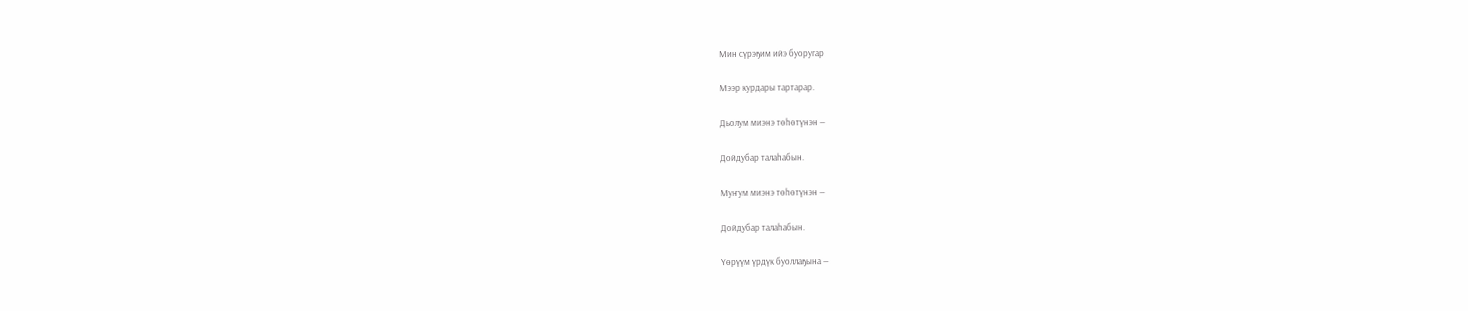Мин сүрэҕим ийэ буоругар

Мээр курдары тартарар.

Дьолум миэнэ төһөтүнэн —

Дойдубар талаһабын.

Муҥум миэнэ төһөтүнэн —

Дойдубар талаһабын.

Үөрүүм үрдүк буоллаҕына —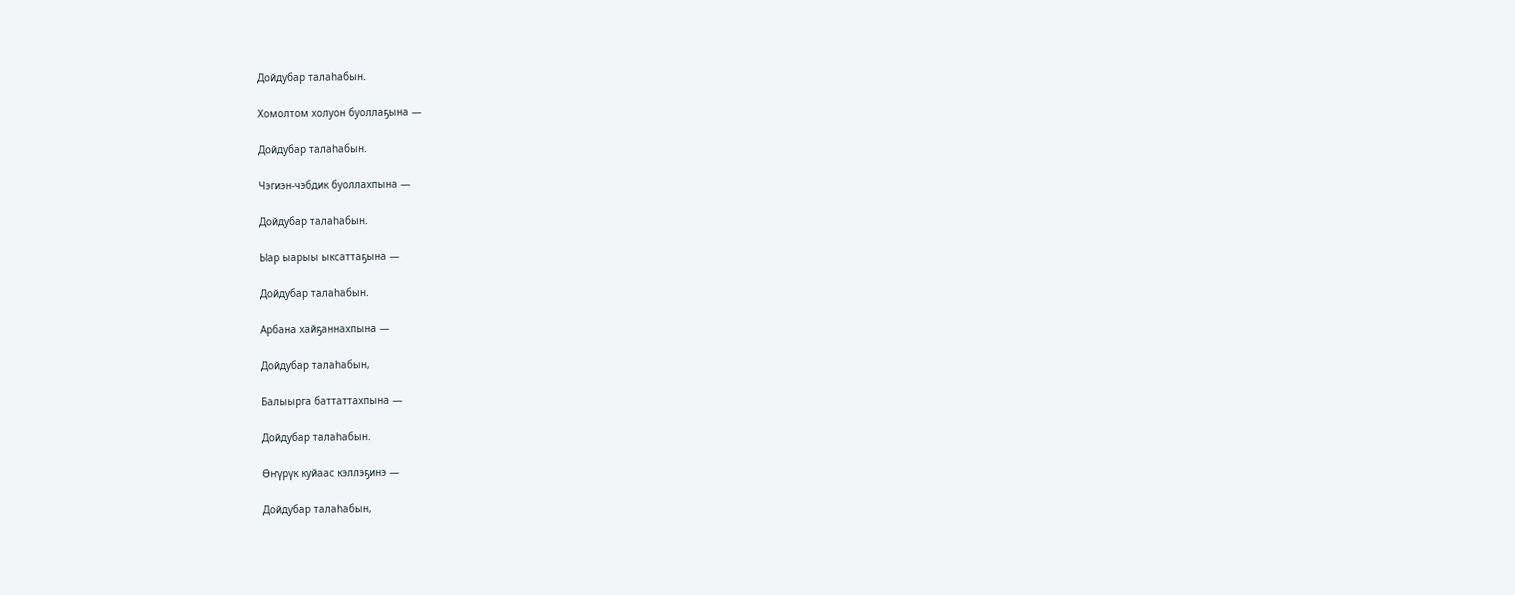Дойдубар талаһабын.

Хомолтом холуон буоллаҕына —

Дойдубар талаһабын.

Чэгиэн-чэбдик буоллахпына —

Дойдубар талаһабын.

Ыар ыарыы ыксаттаҕына —

Дойдубар талаһабын.

Арбана хайҕаннахпына —

Дойдубар талаһабын,

Балыырга баттаттахпына —

Дойдубар талаһабын.

Өҥүрүк куйаас кэллэҕинэ —

Дойдубар талаһабын,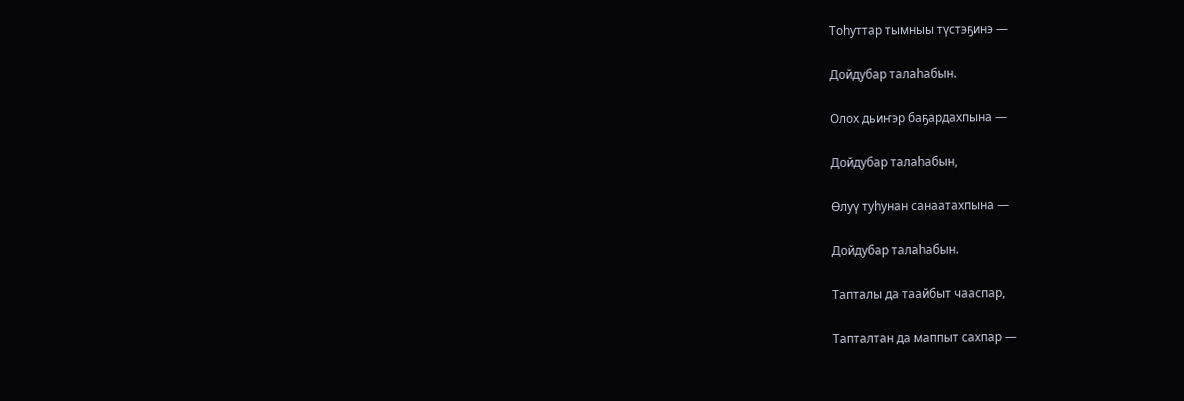Тоһуттар тымныы түстэҕинэ —

Дойдубар талаһабын.

Олох дьиҥэр баҕардахпына —

Дойдубар талаһабын,

Өлуү туһунан санаатахпына —

Дойдубар талаһабын.

Тапталы да таайбыт чааспар,

Тапталтан да маппыт сахпар —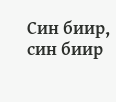Син биир, син биир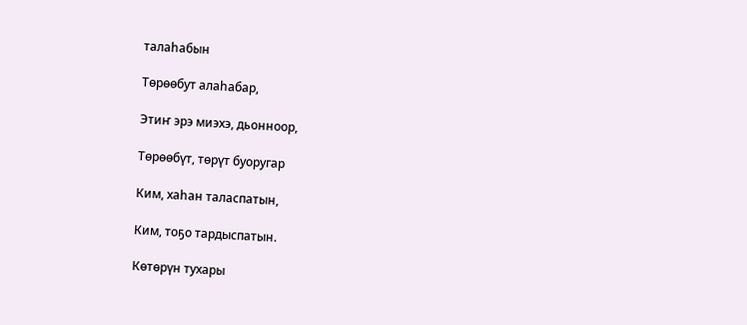талаһабын

Төрөөбут алаһабар,

Этиҥ эрэ миэхэ, дьонноор,

Төрөөбүт, төрүт буоругар

Ким, хаһан таласпатын,

Ким, тоҕо тардыспатын.

Көтөрүн тухары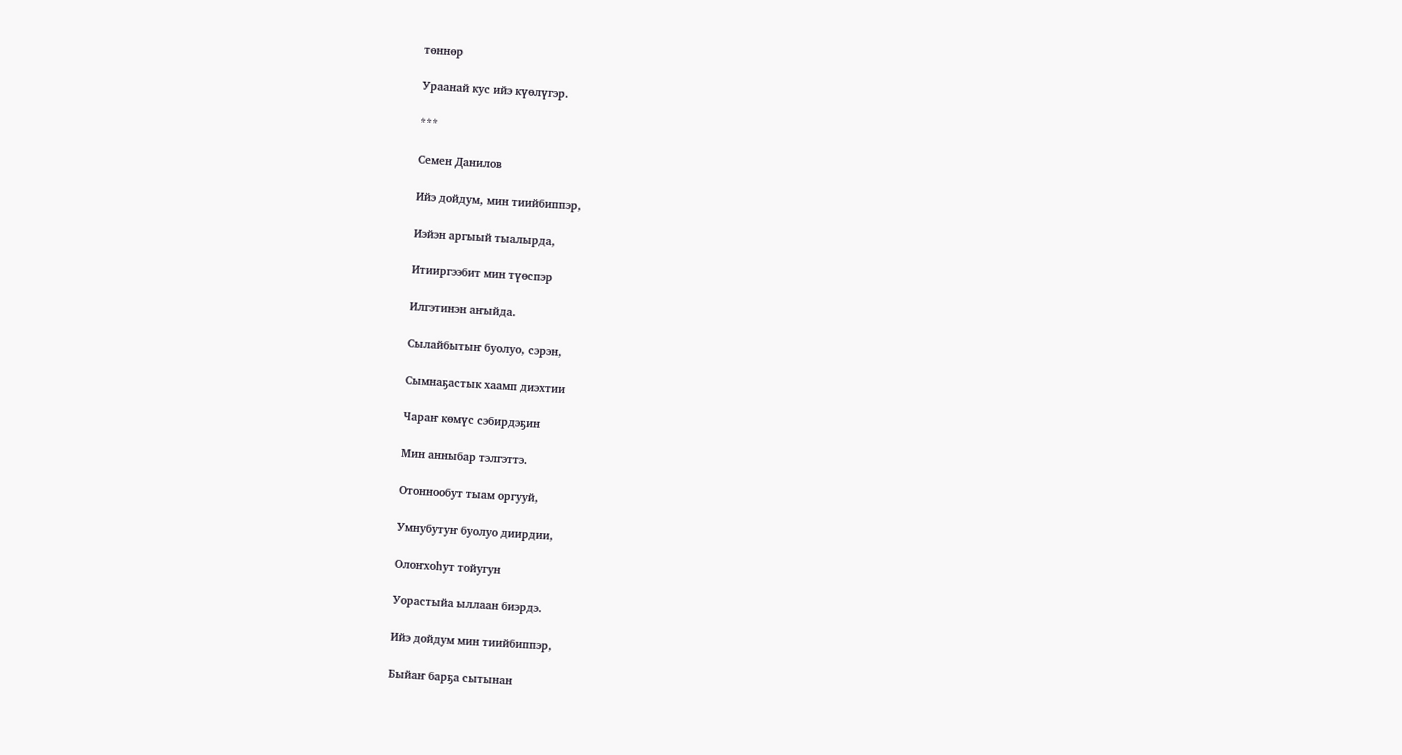төннөр

Ураанай кус ийэ күөлүгэр.

***

Семен Данилов

Ийэ дойдум, мин тиийбиппэр,

Иэйэн аргыый тыалырда,

Итииргээбит мин түөспэр

Илгэтинэн аҥыйда.

Сылайбытыҥ буолуо, сэрэн,

Сымнаҕастык хаамп диэхтии

Чараҥ көмүс сэбирдэҕин

Мин анныбар тэлгэттэ.

Отоннообут тыам оргууй,

Умнубутуҥ буолуо диирдии,

Олоҥхоһут тойугун

Уорастыйа ыллаан биэрдэ.

Ийэ дойдум мин тиийбиппэр,

Быйаҥ барҕа сытынан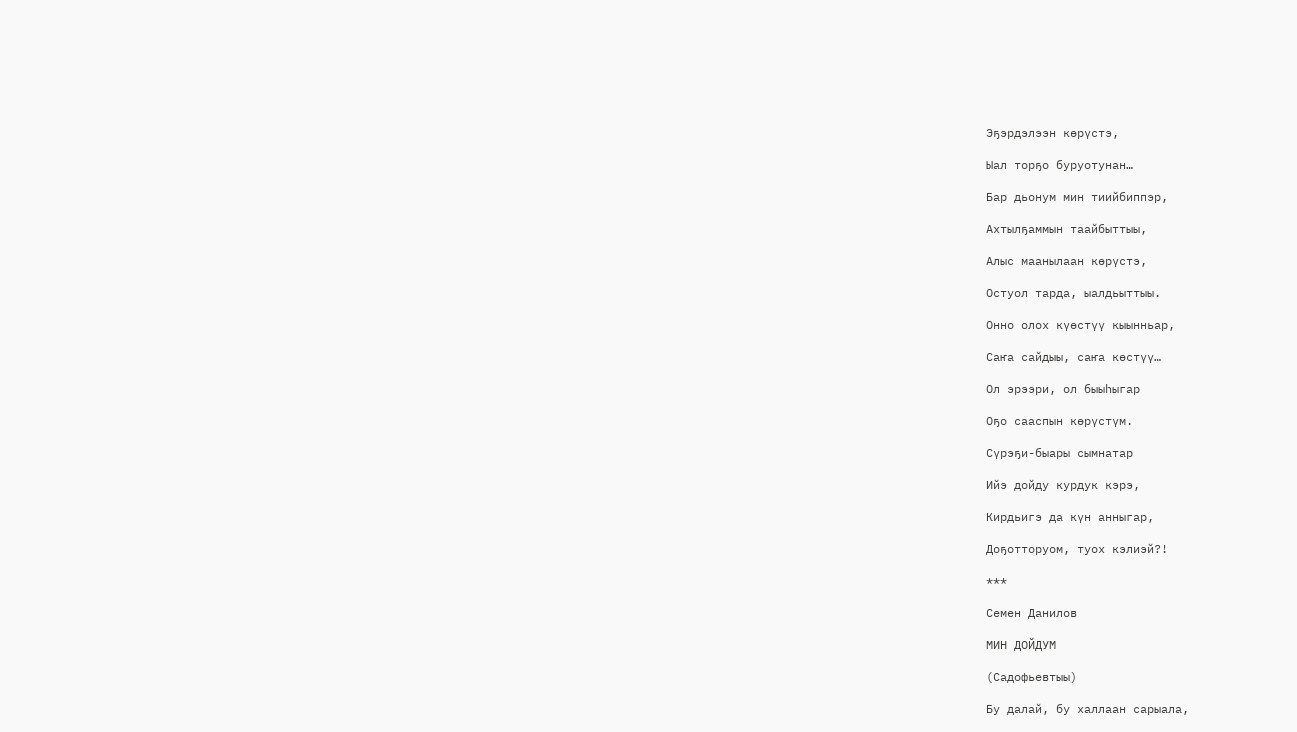Эҕэрдэлээн көрүстэ,

Ыал торҕо буруотунан…

Бар дьонум мин тиийбиппэр,

Ахтылҕаммын таайбыттыы,

Алыс маанылаан көрүстэ,

Остуол тарда, ыалдьыттыы.

Онно олох күөстүү кыынньар,

Саҥа сайдыы, саҥа көстүү…

Ол эрээри, ол быыһыгар

Оҕо сааспын көрүстүм.

Сүрэҕи-быары сымнатар

Ийэ дойду курдук кэрэ,

Кирдьигэ да күн анныгар,

Доҕотторуом, туох кэлиэй?!

***

Семен Данилов

МИН ДОЙДУМ

(Садофьевтыы)

Бу далай, бу халлаан сарыала,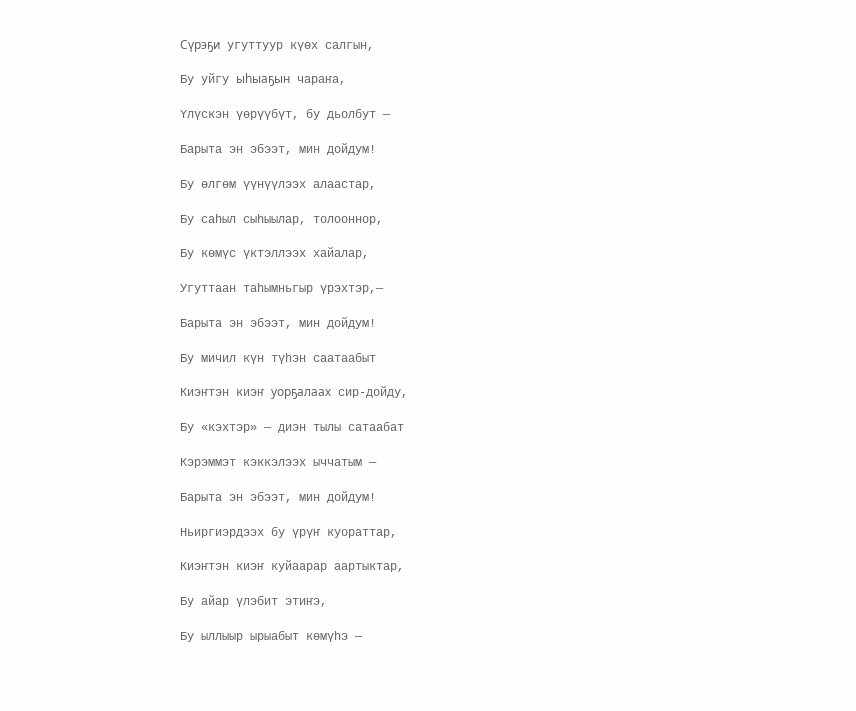Сүрэҕи угуттуур күөх салгын,

Бу уйгу ыһыаҕын чараҥа,

Үлүскэн үөрүүбүт, бу дьолбут —

Барыта эн эбээт, мин дойдум!

Бу өлгөм үүнүүлээх алаастар,

Бу саһыл сыһыылар, толооннор,

Бу көмүс үктэллээх хайалар,

Угуттаан таһымньгыр үрэхтэр,—

Барыта эн эбээт, мин дойдум!

Бу мичил күн түһэн саатаабыт

Киэҥтэн киэҥ уорҕалаах сир-дойду,

Бу «кэхтэр» — диэн тылы сатаабат

Кэрэммэт кэккэлээх ыччатым —

Барыта эн эбээт, мин дойдум!

Ньиргиэрдээх бу үрүҥ куораттар,

Киэҥтэн киэҥ куйаарар аартыктар,

Бу aйap үлэбит этиҥэ,

Бу ыллыыр ырыабыт көмүһэ —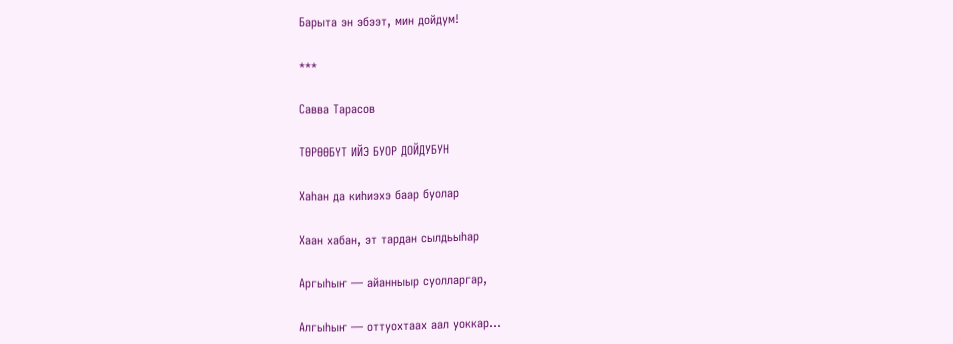Барыта эн эбээт, мин дойдум!

***

Савва Тарасов

ТӨРӨӨБҮТ ИЙЭ БУОР ДОЙДУБУН

Хаһан да киһиэхэ баар буолар

Хаан хабан, эт тардан сылдьыһар

Аргыһыҥ — айанныыр суолларгар,

Алгыһыҥ — оттуохтаах аал уоккар…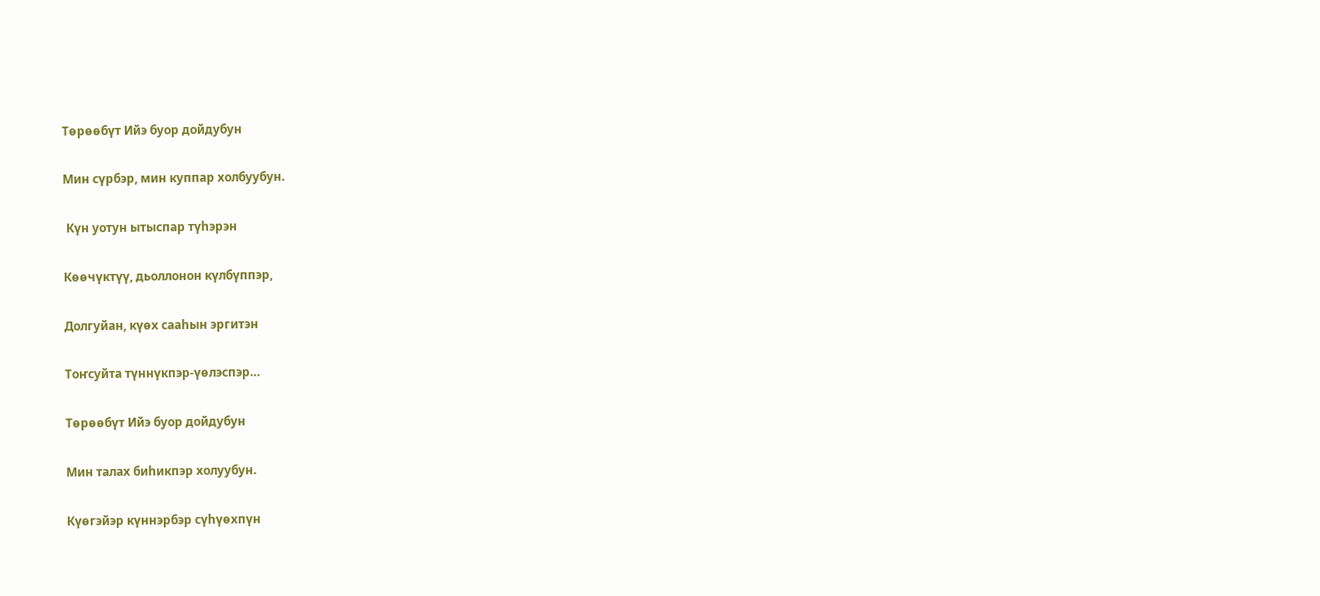Төрөөбүт Ийэ буор дойдубун

Мин сүрбэр, мин куппар холбуубун.

 Күн уотун ытыспар түһэрэн

Көөчүктүү, дьоллонон күлбүппэр,

Долгуйан, күөх сааһын эргитэн

Тоҥсуйта түннүкпэр-үөлэспэр…

Төрөөбүт Ийэ буор дойдубун

Мин талах биһикпэр холуубун.

Күөгэйэр күннэрбэр сүһүөхпүн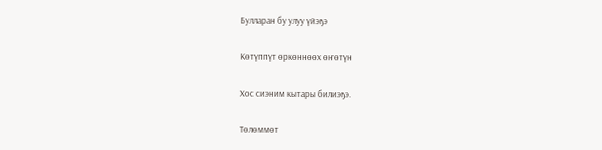Булларан бу улуу үйэҕэ

Көтүппүт өркөннөөх өҥөтүн

Хос сиэним кытары билиэҕэ.

Төлөммөт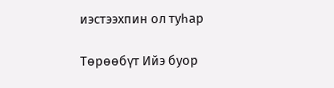иэстээхпин ол туһар

Төрөөбүт Ийэ буор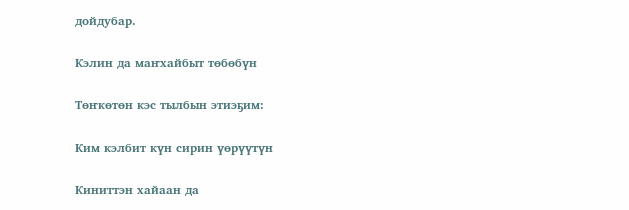дойдубар.

Кэлин да маҥхайбыт төбөбүн

Төҥкөтөн кэс тылбын этиэҕим:

Ким кэлбит күн сирин үөрүүтүн

Киниттэн хайаан да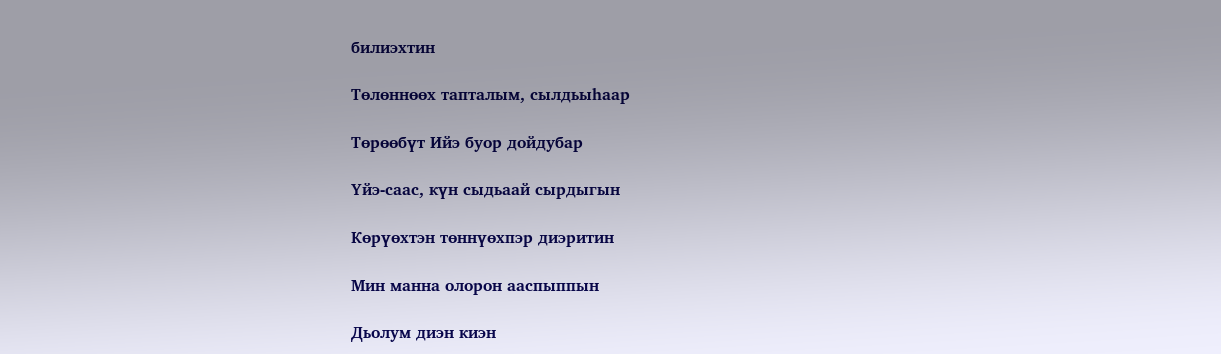билиэхтин

Төлөннөөх тапталым, сылдьыһаар

Төрөөбүт Ийэ буор дойдубар

Үйэ-саас, күн сыдьаай сырдыгын

Көрүөхтэн төннүөхпэр диэритин

Мин манна олорон ааспыппын

Дьолум диэн киэн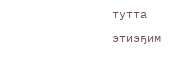тутта этиэҕим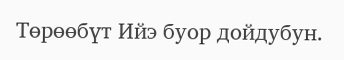Төрөөбүт Ийэ буор дойдубун.